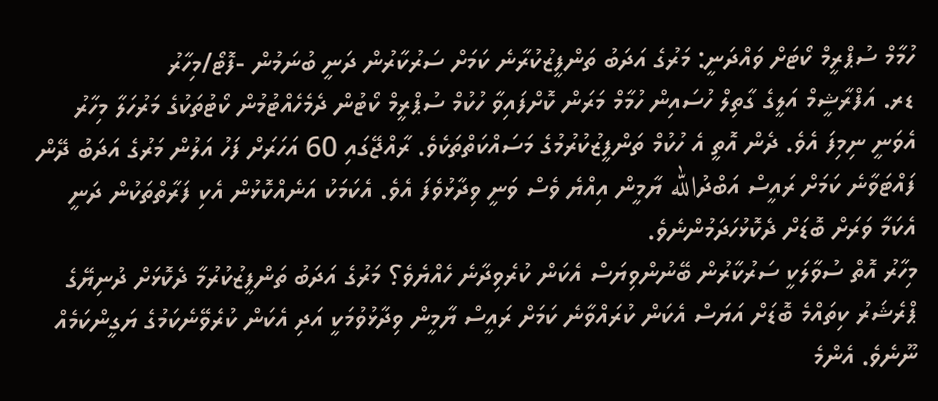ހުމާމް ސުޕްރީމް ކޯޓަށް ވައްދަނީ: މަރުގެ އަދަބު ތަންފީޒުކުރާނެ ކަމަށް ސަރުކާރުން ދަނީ ބުނަމުން -ފޮޓޯ/މިހާރު
ޑރ. އަފްރާޝީމް އަލީގެ ގާތިލް ހުސައިން ހުމާމް މަރަން ކޮށްފައިވާ ހުކުމް ސުޕްރީމް ކޯޓުން ދެމެހެއްޓުމުން ކޯޓުތަކުގެ މަރުހަލާ މިހާރު އެވަނީ ނިމިފަ އެވެ. ދެން އޮތީ އެ ހުކުމް ތަންފީޒުކުރުމުގެ މަސައްކަތްތަކެވެ. ރާއްޖޭގައި 60 އަހަރަށް ފަހު އަލުން މަރުގެ އަދަބު ދޭން ފައްޓަވާނެ ކަމަށް ރައީސް އަބްދުالله ޔާމީން އިއްޔެ ވެސް ވަނީ ވިދާޅުވެފަ އެވެ. އެކަމަކު އަނެއްކޮޅުން އެކި ފަރާތްތަކުން ދަނީ އެކަމާ ވަރަށް ބޮޑަށް ދެކޮޅުހަދަމުންނެވެ.
މިހާރު އޮތް ސުވާލަކީ ސަރުކާރުން ބޭނުންވިޔަސް އެކަން ކުރެވިދާނެ ހެއްޔެވެ؟ މަރުގެ އަދަބު ތަންފީޒުކުރުމާ ދެކޮޅަށް ދުނިޔޭގެ ޕްރެޝަރު ކިތައްމެ ބޮޑަށް އަޔަސް އެކަން ކުރައްވާނެ ކަމަށް ރައީސް ޔާމީން ވިދާޅުވުމަކީ އަދި އެކަން ކުރެވޭނެކަމުގެ ޔަގީންކަމެއް ނޫނެވެ. އެންމެ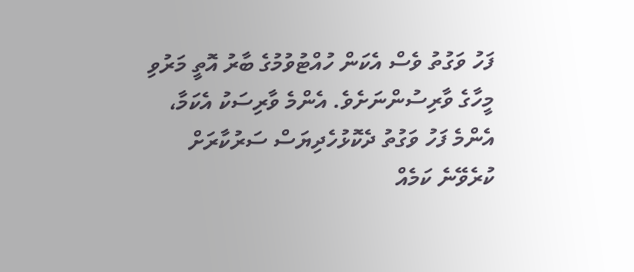ފަހު ވަގުތު ވެސް އެކަން ހުއްޓުވުމުގެ ބާރު އޮތީ މަރުވި މީހާގެ ވާރިސުންނަށެވެ. އެންމެ ވާރިސަކު އެކަމާ، އެންމެ ފަހު ވަގުތު ދެކޮޅުހެދިޔަސް ސަރުކާރަށް ކުރެވޭނެ ކަމެއް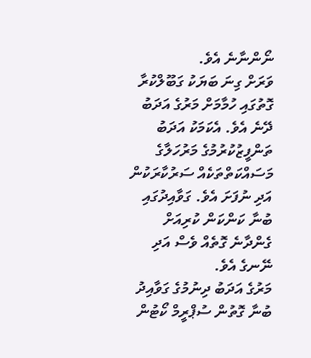ނޯންނާނެ އެވެ.
ވަރަށް ގިނަ ބަޔަކު ގަބޫލްކުރާ ގޮތުގައި ހުމާމަށް މަރުގެ އަދަބު ދޭނެ އެވެ. އެކަމަކު އަދަބު ތަންފީޒުކުރުމުގެ މަރުހަލާގެ މަސައްކަތްތަކެއް ސަރުކާރަކުން އަދި ނުފަށަ އެވެ. ގަވާއިދުގައި ބުނާ ކަންކަން ކުރިއަށް ގެންދާނެ ގޮތެއް ވެސް އަދި ނޭނގެ އެވެ.
މަރުގެ އަދަބު ދިނުމުގެ ގަވާއިދު ބުނާ ގޮތުން ސުޕްރީމް ކޯޓުން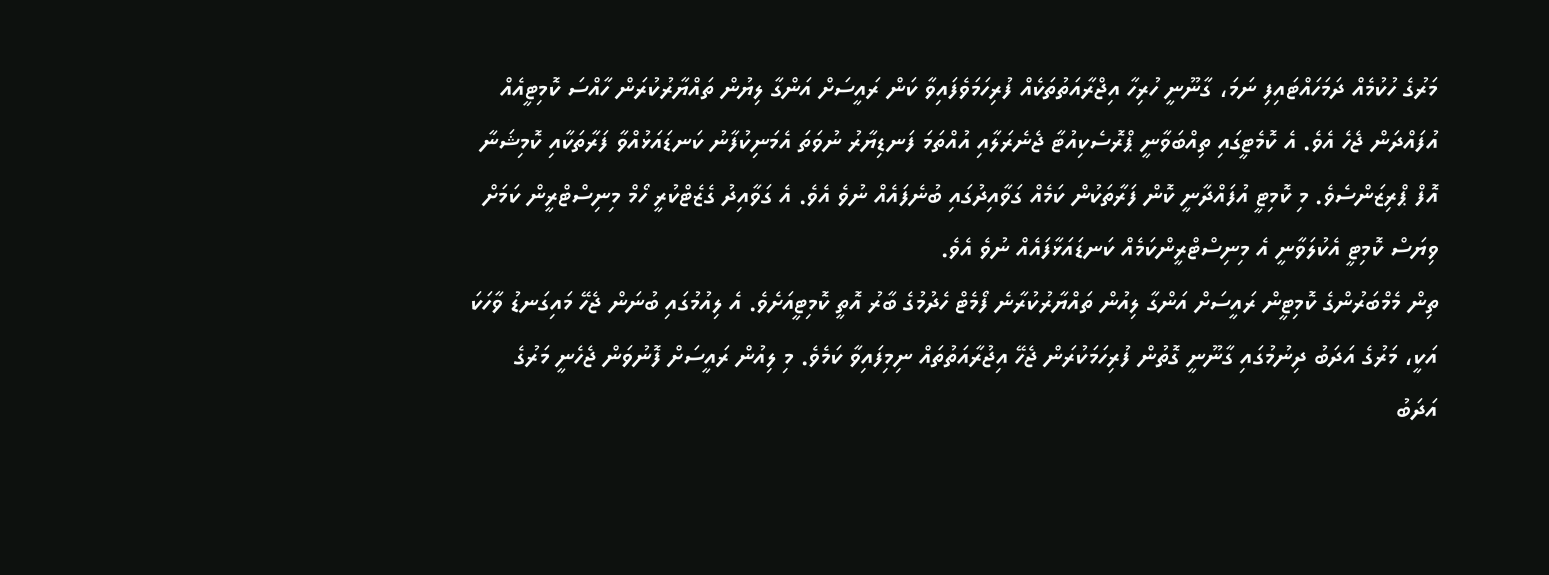މަރުގެ ހުކުމެއް ދަމަހައްޓައިފި ނަމަ، ގާނޫނީ ހުރިހާ އިޖްރާއަތުތަކެއް ފުރިހަމަވެފައިވާ ކަން ރައީސަށް އަންގާ ލިޔުން ތައްޔާރުކުރަން ހާއްސަ ކޮމިޓީއެއް އުފައްދަން ޖެހެ އެވެ. އެ ކޮމެޓީގައި ތިއްބަވާނީ ޕްރޮސެކިއުޓާ ޖެނެރަލާއި އުއްތަމަ ފަނޑިޔާރު ނުވަތަ އެމަނިކުފާނު ކަނޑައަޅުއްވާ ފަރާތަކާއި ކޮމިޝަނާ އޮފް ޕްރިޒަންސެވެ. މި ކޮމިޓީ އުފައްދާނީ ކޮން ފަރާތަކުން ކަމެއް ގަވާއިދުގައި ބުނެފައެއް ނުވެ އެވެ. އެ ގަވާއިދު ގެޒެޓްކުރީ ހޯމް މިނިސްޓްރީން ކަމަށް ވިޔަސް ކޮމިޓީ އެކުލަވާނީ އެ މިނިސްޓްރީންކަމެއް ކަނޑައަޅާފައެއް ނުވެ އެވެ.
ތިން މެމްބަރުންގެ ކޮމިޓީން ރައީސަށް އަންގާ ލިއުން ތައްޔާރުކުރާނެ ފޯމެޓް ހެދުމުގެ ބާރު އޮތީ ކޮމިޓީއަށެވެ. އެ ލިއުމުގައި ބުނަން ޖެހޭ މައިގަނޑު ވާހަކަ އަކީ، މަރުގެ އަދަބު ދިނުމުގައި ގާނޫނީ ގޮތުން ފުރިހަމަކުރަން ޖެހޭ އިޖުރާއަތުތައް ނިމިފައިވާ ކަމެވެ. މި ލިއުން ރައީސަށް ފޮނުވަން ޖެހެނީ މަރުގެ އަދަބު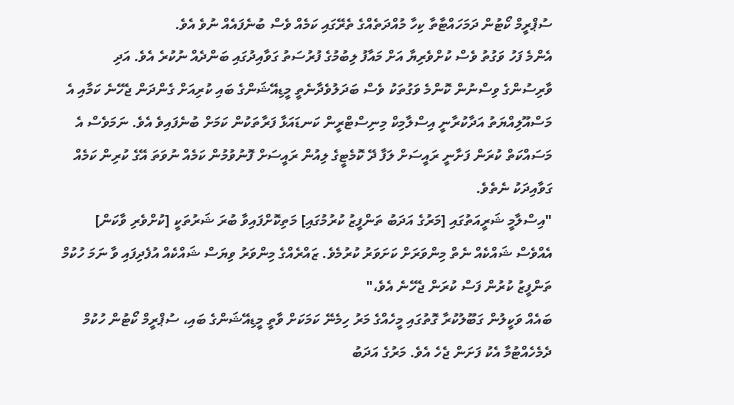ސުޕްރީމް ކޯޓުން ދަމަހައްޓާތާ ކިހާ މުއްދަތެއްގެ ތެރޭގައި ކަމެއް ވެސް ބުނެފައެއް ނުވެ އެވެ.
އެންމެ ފަހު ވަގުތު ވެސް ކުށްވެރިޔާ އަށް މައާފު ލިބުމުގެ ފުރުސަތު ގަވާއިދުގައި ބަންދެއް ނުކުރެ އެވެ. އަދި ވާރިސުންގެ ވިސްނުން ކޮންމެ ވަގުތަކު ވެސް ބަދަލުވެދާނެތީ މީޑިއޭޝަންގެ ބައި ކުރިއަށް ގެންދަން ޖެހޭނެ ކަމާއި އެ މަސްއޫލިއްޔަތު އަދާކުރާނީ އިސްލާމިކް މިނިސްޓްރީން ކަނޑައަޅާ ފަރާތަކުން ކަމަށް ބުނެފައިވެ އެވެ. ނަމަވެސް އެ މަސައްކަތް ކުރަން ފަށާނީ ރައީސަށް ލަފާ ދޭ ކޮމެޓީގެ ލިއުން ރައީސަށް ފޮނުވުމުން ކަމެއް ނުވަތަ އޭގެ ކުރިން ކަމެއް ގަވާއިދަކު ނެތެވެ.
"އިސްލާމީ ޝަރީއަތުގައި [މަރުގެ އަދަބު ތަންފީޒު ކުރުމުގައި] މަތިކޮށްފައިވާ ބުރަ ޝަރުތަކީ [ކުށްވެރި ވާކަން] އެއްވެސް ޝައްކެއް ނެތް މިންވަރަށް ކަށަވަރު ކުރުމެވެ. ޒައްރެއްގެ މިންވަރު ވިޔަސް ޝައްކެއް އުފެދިފައި ވާ ނަމަ ހުކުމް ތަންފީޒު ކުރުން ފަސް ކުރަން ޖެހޭނެ އެވެ،"
ބައެއް ވަކީލުން ގަބޫލުކުރާ ގޮތުގައި މީހެއްގެ މަރު ހިމެނޭ ކަމަކަށް ވާތީ މީޑިއޭޝަންގެ ބައި، ސުޕްރީމް ކޯޓުން ހުކުމް ދެމެހެއްޓުމާ އެކު ފަށަން ޖެހެ އެވެ. މަރުގެ އަދަބު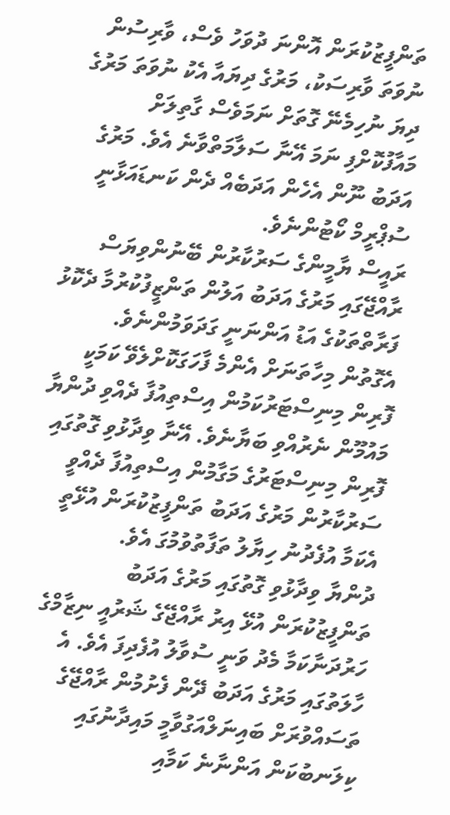ތަންފީޒުކުރަން އޮންނަ ދުވަހު ވެސް، ވާރިސުން ނުވަތަ ވާރިސަކު، މަރުގެ ދިޔައާ އެކު ނުވަތަ މަރުގެ ދިޔަ ނުހިމެނޭ ގޮތަށް ނަމަވެސް ގާތިލަށް މައާފުކޮށްފި ނަމަ އޭނާ ސަލާމަތްވާނެ އެވެ. މަރުގެ އަދަބު ނޫން އެހެން އަދަބެއް ދެން ކަނޑައަޅާނީ ސުޕްރީމް ކޯޓުންނެވެ.
ރައީސް ޔާމީންގެ ސަރުކާރުން ބޭނުންވިޔަސް ރާއްޖޭގައި މަރުގެ އަދަބު އަލުން ތަންޒީފުކުރުމާ ދެކޮޅު ފަރާތްތަކުގެ އަޑު އަންނަނީ ގަދަވަމުންނެވެ. އެގޮތުން މިހާތަނަށް އެންމެ ފާހަގަކޮށްލެވޭ ކަމަކީ ފޮރިން މިނިސްޓަރުކަމުން އިސްތިއުފާ ދެއްވި ދުންޔާ މައުމޫން ނެރުއްވި ބަޔާނެވެ. އޭނާ ވިދާޅުވި ގޮތުގައި ފޮރިން މިނިސްޓަރުގެ މަގާމުން އިސްތިއުފާ ދެއްވީ ސަރުކާރުން މަރުގެ އަދަބު ތަންފީޒުކުރަން އުޅޭތީ އެކަމާ އުފެދުނު ހިޔާލު ތަފާތުވުމުގަ އެވެ.
ދުންޔާ ވިދާޅުވި ގޮތުގައި މަރުގެ އަދަބު ތަންފީޒުކުރަން އުޅޭ އިރު ރާއްޖޭގެ ޝަރުއީ ނިޒާމްގެ ހަރުދަނާކަމާ މެދު ވަނީ ސުވާލު އުފެދިފަ އެވެ. އެ ހާލަތުގައި މަރުގެ އަދަބު ދޭން ފެށުމުން ރާއްޖޭގެ ތަސައްވުރަށް ބައިނަލްއަގުވާމީ މައިދާނުގައި ކިލަނބުކަން އަންނާނެ ކަމާއި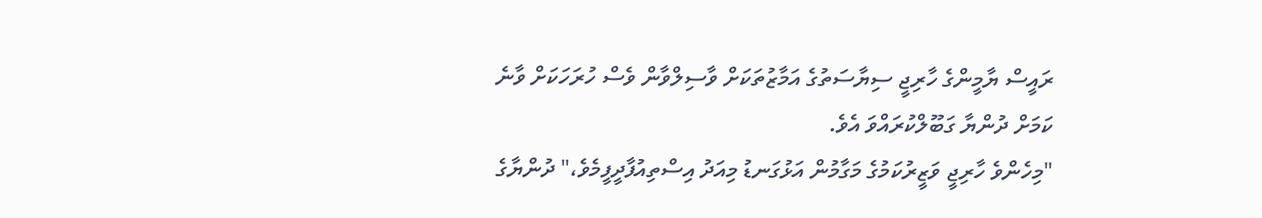ރައީސް ޔާމީންގެ ހާރިޖީ ސިޔާސަތުގެ އަމާޒުތަކަށް ވާސިލްވާން ވެސް ހުރަހަކަށް ވާނެ ކަމަށް ދުންޔާ ގަބޫލްކުރައްވަ އެވެ.
"މިހެންވެ ހާރިޖީ ވަޒީރުކަމުގެ މަގާމުން އަޅުގަނޑު މިއަދު އިސްތިއުފާދީފީމެވެ،" ދުންޔާގެ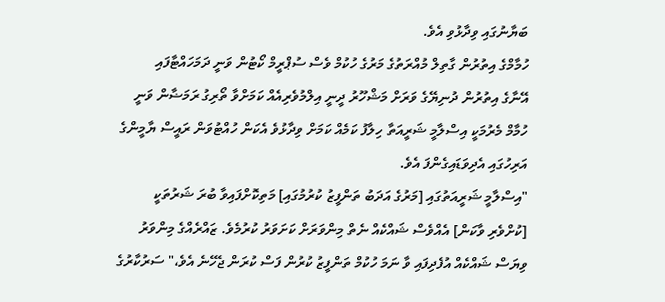ބަޔާނުގައި ވިދާޅުވި އެވެ.
ހުމާމްގެ އިތުރުން ގާތިލް މުއްރަތުގެ މަރުގެ ހުކުމް ވެސް ސުޕްރީމް ކޯޓުން ވަނީ ދަމަހައްޓާފައި
އޭނާގެ އިތުރުން ދުނިޔޭގެ ވަރަށް މަޝްހޫރު ދީނީ އިލްމުވެރިއެއް ކަމަށްވާ ތޯރިގު ރަމަޟާން ވަނީ ހުމާމް މެރުމަކީ އިސްލާމީ ޝަރީއަތާ ހިލާފު ކަމެއް ކަމަށް ވިދާޅުވެ އެކަން ހުއްޓުވަން ރައީސް ޔާމީންގެ އަރިހުގައި އެދިވަޑައިގެންފަ އެވެ.
"އިސްލާމީ ޝަރީއަތުގައި [މަރުގެ އަދަބު ތަންފީޒު ކުރުމުގައި] މަތިކޮށްފައިވާ ބުރަ ޝަރުތަކީ [ކުށްވެރި ވާކަން] އެއްވެސް ޝައްކެއް ނެތް މިންވަރަށް ކަށަވަރު ކުރުމެވެ. ޒައްރެއްގެ މިންވަރު ވިޔަސް ޝައްކެއް އުފެދިފައި ވާ ނަމަ ހުކުމް ތަންފީޒު ކުރުން ފަސް ކުރަން ޖެހޭނެ އެވެ،" ސަރުކާރުގެ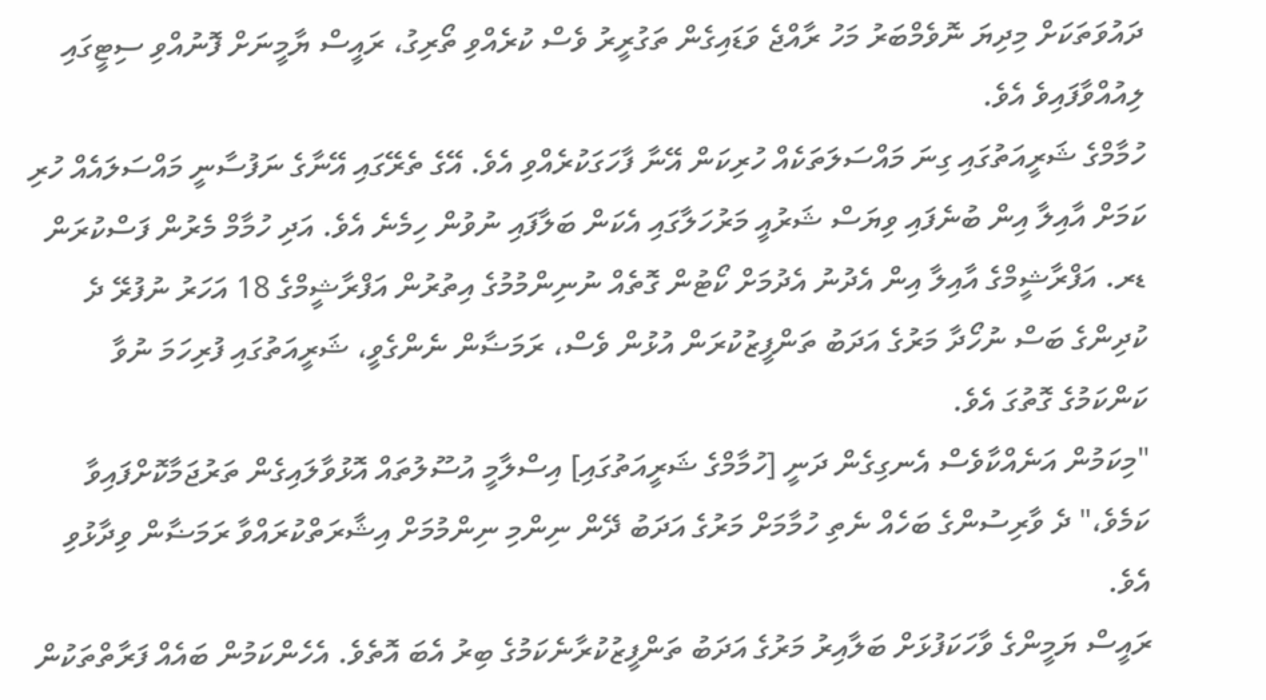ދައުވަތަކަށް މިދިޔަ ނޮވެމްބަރު މަހު ރާއްޖެ ވަޑައިގެން ތަގުރީރު ވެސް ކުރެއްވި ތޯރިގު، ރައީސް ޔާމީނަށް ފޮނުއްވި ސިޓީގައި ލިއުއްވާފައިވެ އެވެ.
ހުމާމްގެ ޝަރީއަތުގައި ގިނަ މައްސަލަތަކެއް ހުރިކަން އޭނާ ފާހަގަކުރެއްވި އެވެ. އޭގެ ތެރޭގައި އޭނާގެ ނަފުސާނީ މައްސަލައެއް ހުރި ކަމަށް އާއިލާ އިން ބުނެފައި ވިޔަސް ޝަރުއީ މަރުހަލާގައި އެކަން ބަލާފައި ނުވުން ހިމެނެ އެވެ. އަދި ހުމާމް މެރުން ފަސްކުރަން ޑރ. އަފްރާޝީމްގެ އާއިލާ އިން އެދުނު އެދުމަށް ކޯޓުން ގޮތެއް ނުނިންމުމުގެ އިތުރުން އަފްރާޝީމްގެ 18 އަހަރު ނުފުރޭ ދެ ކުދިންގެ ބަސް ނުހޯދާ މަރުގެ އަދަބު ތަންފީޒުކުރަން އުޅުން ވެސް، ރަމަޟާން ނެންގެވީ، ޝަރީއަތުގައި ފުރިހަމަ ނުވާ ކަންކަމުގެ ގޮތުގަ އެވެ.
"މިކަމުން އަނެއްކާވެސް އެނގިގެން ދަނީ [ހުމާމްގެ ޝަރީއަތުގައި] އިސްލާމީ އުސޫލުތައް އޮޅުވާލައިގެން ތަރުޖަމާކޮށްފައިވާ ކަމެވެ،" ދެ ވާރިސުންގެ ބަހެއް ނެތި ހުމާމަށް މަރުގެ އަދަބު ދޭން ނިންމި ނިންމުމަށް އިޝާރަތްކުރައްވާ ރަމަޟާން ވިދާޅުވި އެވެ.
ރައީސް ޔަމީންގެ ވާހަކަފުޅަށް ބަލާއިރު މަރުގެ އަދަބު ތަންފީޒުކުރާނެކަމުގެ ބިރު އެބަ އޮތެވެ. އެހެންކަމުން ބައެއް ފަރާތްތަކުން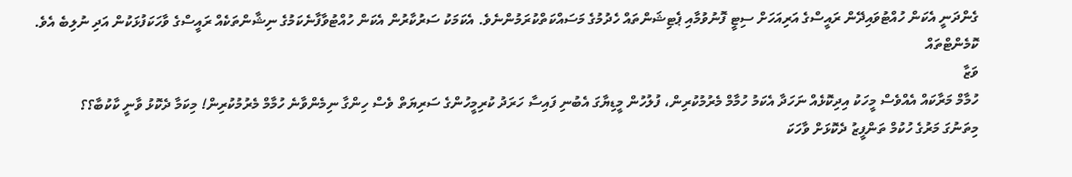ގެންދަނީ އެކަން ހުއްޓުވައިދޭން ރައީސްގެ އަރިއަހަށް ސިޓީ ފޮނުވުމާއި ޕެޓިޝަންތައް ހެދުމުގެ މަސައްކަތްކުރަމުންނެވެ. އެކަމަކު ސަރުކާރުން އެކަން ހުއްޓުވާފާނެކަމުގެ ނިޝާންތަކެއް ރައީސްގެ ވާހަކަފުޅަކުން އަދި ނުލިބެ އެވެ.
ކޮމެންޓްތައް
ވަޒާ
ހުމާމް މަރާކައް އެއްވެސް މީހަކު އިދިކޮޅެއް ނަހަދާ އެކަމު ހުމާމް މެރުމުކުރިން، ފުލުހުން މީޑިޔާގަ އެބުނި ފައިސާ ހަރަދު ކުރިމީހުންގެ ސަރިޔަތް ވެސް ހިންގާ ނިމެންވާނެ ހުމާމް މެރުމުކުރިން! މިކަމާ ދެކޮޅު ވާނީ ކާކުބާ؟؟
މިތަނުގަ މަރުގެ ހުކުމް ތަންފީޒު ދެކޮޅަށް ވާހަކަ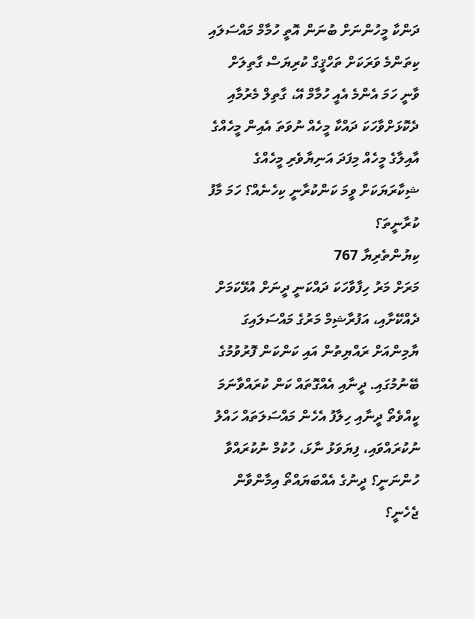ދަންކާ މީހުންނަށް ބުނަން އޮތީ ހުމާމް މައްސަލައި ކިތަންމެ ވަރަކަށް ތަހްޤީގް ކުރިޔަސް ގާތިލަށް ވާނީ ހަމަ އެންމެ އެއީ ހުމާމް އޭ، ގާތިލް މެރުމާއި ދެކޮޅަށްވާހަކަ ދައްކާ މީހެއް ނުވަތަ އެއިން މީހެއްގެ އާއިލާގެ މީހެއް މިފަދަ އަނިޔާވެރި މީހެއްގެ ޝިކާރަޔަކަށް ވީމަ ކަންކުރާނީ ކިހެނެއް؟ ހަމަ މާފު ކުރާނީތަ؟
ކިޔުންތެރިޔާ 767
މަރަށް މަރު ހިފާވާހަކަ ދައްކަނީ ދީނަށް އުޅޭކަމަށް ދެއްކޭށާއި، އަފުރާޝިމް މަރުގެ މައްސަލައިގަ ޔާމިންއަށް ރައްޔިތުން އައި ކަންކަން ފޮރުވުމުގެ ބޭނުމުގައި. ދީނާއި އެއްގޮތައް ކަން ކުރައްވާނަމަ ކީއްވެތޯ ދީނާއި ހިލާފު އެހެން މައްސަލަތައް ހައްލު ނުކުރައްވައި، ފިޔަވަޅު ނާޅަ، ހުކުމް ނުކުރައްވާ ހުންނަނީ؟ ދީނުގެ އެއްބަޔައްތޯ އިމާންވާން ޖެހެނީ؟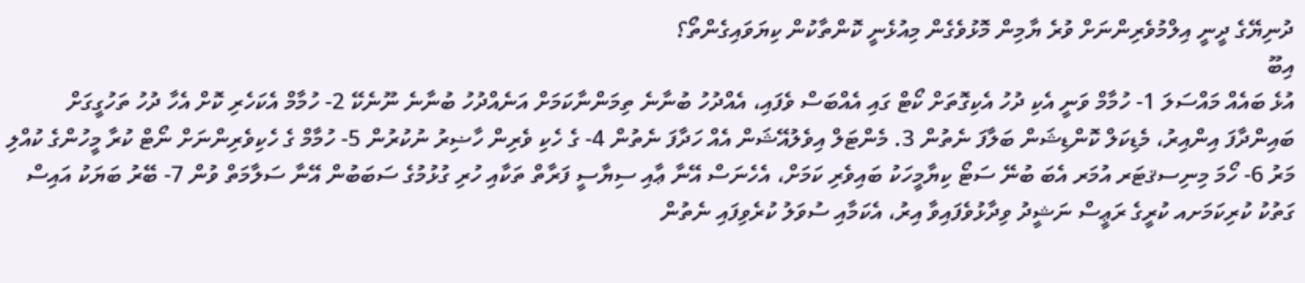ދުނިޔޭގެ ދީނީ އިލްމުވެރިންނަށް ވުރެ ޔާމިން މޮޅުވެގެން މިއުޅެނީ ކޮންތާކުން ކިޔަވައިގެންތޯ؟
އިބޫ
އުޅެ ބައެއް މައްސަލަ 1- ހުމާމް ވަނީ އެކި ދުހު އެކިގޮތަށް ކޯޓް ގައި އެއްބަސް ވެފައި، އެއްދުހު ބުނާނެ ތިމަންނާކަމަށް އަނެއްދުހު ބުނާނެ ނޫނެކޭ 2- ހުމާމް އެކަހެރި ކޮށް އެހާ ދުހު ތަހުގީގަށް ބައިންދާފަ އިންއިރު، މެޑިކަލް ކޮންޑިޝަން ބަލާފަ ނެތުން 3. މެންޓަލް އިވެލުއޭޝަން އެއް ހަދާފަ ނެތުން 4- ގެ ހެކި ވެރިން ހާޟިރު ނުކުރުން 5- ހުމާމް ގެ ހެކިވެރިންނަށް ނޯޓް ކުރާ މީހުންގެ ކުއްލި މަރު 6- ހޯމަ މިނިސޤޓަރ އުމަރ އެބަ ބުނޭ ސަޓޯ ކިޔާމީހަކު ބައިވެރި ކަމަށް، އެހެނަސް އޭނާ ޢާއި ސިޔާސީ ފަރާތް ތަކާއި ހުރި ގުޅުމުގެ ސަބަބުން އޭނާ ސަލާމަތް ވުން 7- ބޭރު ބަޔަކު އައިސް ގަތުކު ކުރިކަމަށއ ކުރީގެ ރަޢީސް ނަޝީދު ވިދާޅުވެފައިވާ އިރު، އެކަމާއި ސުވަލު ކުރެވިފައި ނެތުން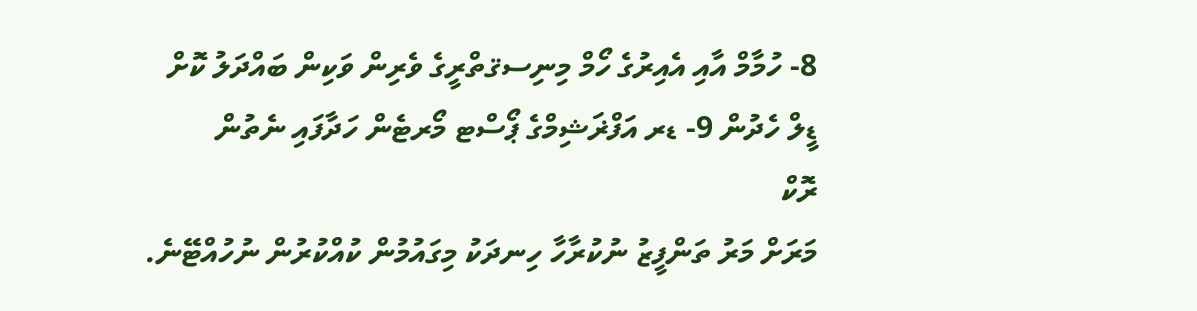8- ހުމާމް އާއި އެއިރުގެ ހޯމް މިނިސޤތްރީގެ ވެރިން ވަކިން ބައްދަލު ކޮށް ޑީލް ހެދުން 9- ޑރ އަފްޜަޝިމްގެ ޕޯސްޓ މޯރޓެން ހަދާފައި ނެތުން
ރޮކް
މަރަށް މަރު ތަންފީޒު ނުކުރާހާ ހިނދަކު މިގައުމުން ކުއްކުރުން ނުހުއްޓޭނެ.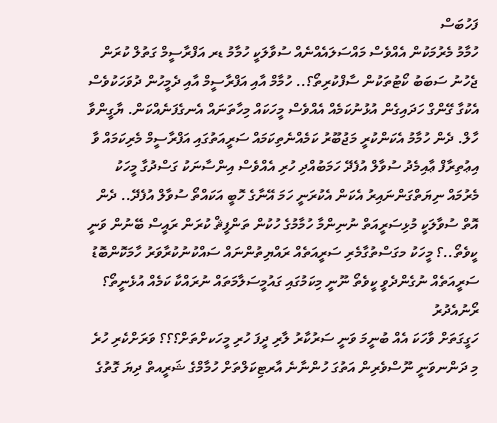ފަހުބަސް
ހުމާމު މެރުމަކުން އެއްވެސް މައްސަލައެއްނެއް ސުވާލަކީ ހުމާމު ޑރ އަފްރާސީމް ގަތުލް ކުރަން ޖެހުނު ސަބަބު ކޯޓުތަކުން ސާފްކުރިތޯ؟.. ހުމާމް އާއި އަފްރާސީމް އާއި ދެމީހުން ދުވަހަކުވެސް އެކުގާ ގޭންގް ހަދައިގެން އުޅުނުކަމެއް އެއްވެސް މީހަކައް މިހާތަނައް އެނގެފަނެއްކަން. ޔާގީންވާ ހާލް. ދެން ހުމާމު އެކަންކުރީ މަޖުބޫރު ކަމެއްނެތިކަމައް ސަރީއަތުގައި އަފްރާސީމް މެރިކަމައް ވާ އިޢުތިރާފް ޢާއިމެދު ސުވާލް އުފެދޭ ހަމަބުއްދި ހުރި އެއްވެސް އިންސާނަކު ގަސްދުގާ މީހަކު މެރުމައް ނިޔަތްގަންނައިރު އެކަން އެކުރަނީ ހަމަ އޭނާގެ ހޮބީ އަކައްތޯ ސުވާލް އުފެދޭ.. ދެން އޮތް ސުވާލަކީ މުޅިސަރީއަތް ނުނިންމާ ހުމާމުގެ ހުކުން ތަންފީޘް ކުރަން ރައީސް ބޭނުން ވަނީ ކީވެތޯ..؟ މީހަކު މގަސްތުގާމެރި ސަރީއަތެއް ރައްޔިތުންނައް ސައްކުނުކުރާވަރު ހާމަކޮންބޮޑު ސަރީއަތެއް ނުގެންދެވީ ކީވެތޯ ނޫނީ މިކަމުގައި ގައުމީސަލާމަތައް ނުރައްކާ ކަމެއް އުޅެނީތޯ؟
ރޯނުއެދުރު
ހަގީގަތަށް ވާހަކަ އެއް ބުނީމަ ވަނީ ސަރުކާރު ލާރި ދީފަ ހުރި މީހަކށްތަށް؟؟؟ ވަރަށްކެރި ހުރެ މި ދަންނވަނީ ނޫސްވެރިން އަތުގަ ހުންނާނެ އާރޓިކަލްތަށް ހުމާމްގެ ޝަރީއތް ދިޔަ ގޮތުގެ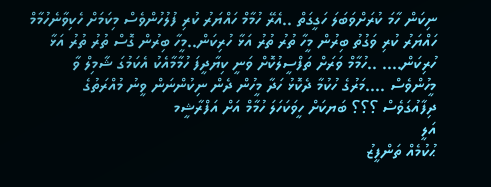ނިކަން ހާމަ ކުރަށްވަބަލަ ހަގީގަތް ..އެރޭ ހުމާމް ހައްޔަރު ކުރި ފުލުހުންވެސް މިކަމަށް ހެކިވާނެހުމާމް ހައްޔަރު ކުރި ވަގުތު ބިރުން މީހާ ތުރު ތުރު އަޅާ ހުރިކަން..މީހާ ބިރުން ގޮސް ތުރު ތުރު އަޅާ ހުރިކަން.... ..ހުމާމް ވަރަށް ތަފްސީލުކޮށް ވަނީ ކިޔާދީފަ ހުމާމާއެކު އެކަމުގަ ޝާމިލް ވާ މީހުންވެސް ....މަރުގެ ހުކުމާ ދެކޮޅު ހަދާ މީހުން ދެން ނިކުންނަން ވީނު މުއްރަތުގެ ދިފާއުގަވެސް ؟؟؟ ބަޔކަށް ހީވަކަހަލަ ހުމާމް އަށް އަފްރާޝީމ
އަލީ
ޙުކުމެއް ތަންފީޒު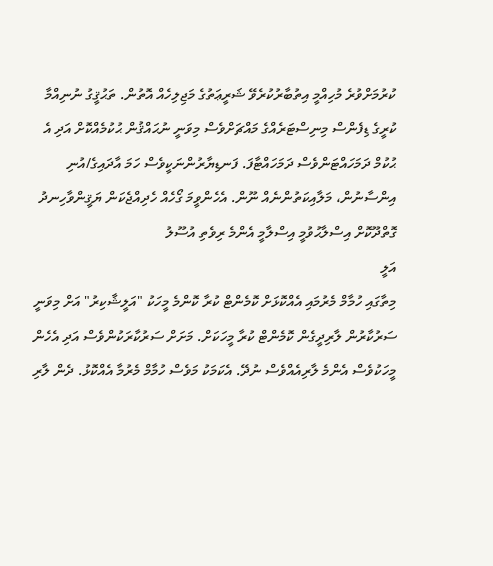ކުރުމަށްވުރެ މުހިއްމީ އިތުބާރުކުރެވޭ ޝަރީޢަތުގެ މަޖިލިހެއް އޮތުން. ތަޙުޤީގު ނުނިއްމާ ކުރީގެ ޑިފެންސް މިނިސްޓަރެއްގެ މައްޗަށްވެސް މިވަނީ ނުޙައްޤުން ޙުކުމެއްކޮށް އަދި އެ ޙުކުމް ދަމަހައްޓަންވެސް ދަމަހައްޓާފަ. ފަނޑިޔާރުންނަކީވެސް ހަމަ އާދައިގެ/އުނި އިންސާނުން، މަލާއިކަތުންނެއް ނޫން. އެހެންވީމަ ގޯހެއް ހެދިއްޖެކަން ޔަޤީންވާހިނދު ގޮތްދޫކޮށް އިސްލާޙުވުމީ އިސްލާމީ އެންމެ ރިވެތި އުސޫލު
އަލީ
މިތާގައި ހުމާމް މެރުމައި އެއްކޮޅަށް ކޮމެންޓް ކުރާ ކޮންމެ މީހަކު "އަލީޝާކިރު" އަށް މިވަނީ ސަރުކާރުން ލާރިދީގެން ކޮމެންޓް ކުރާ މީހަކަށް. މަށަށް ސަރުކާރަކުންވެސް އަދި އެހެން މީހަކުވެސް އެންމެ ލާރިއެއްވެސް ނުދޭ. އެކަމަކު މަވެސް ހުމާމް މެރުމާ އެއްކޮޅު. ދެން ލާރި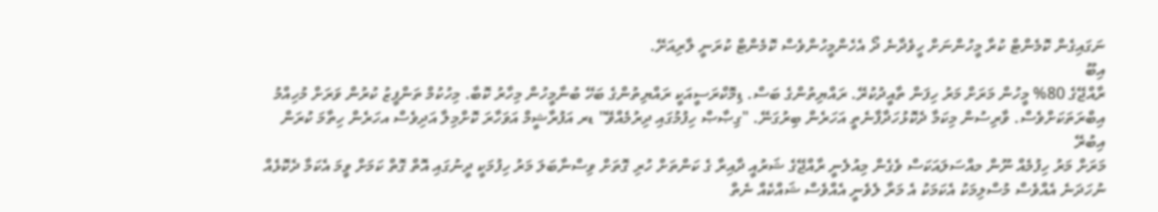ނަގައިގެން ކޮމެންޓް ކުރާ މީހުންނަށް ހީވެދާނެ ދޯ އެހެންމީހުންވެސް ކޮމެންޓް ކުރަނީ ލާރިއަށޭ.
އިބޫ
ރާއްޖޭގެ 80% މީހުން މަރަށް މަރު ހިފަން ތާއީދުކުރޭ. ރައްޔިތުންގެ ބަސް. ޑިމޮކްރަސީއަކީ ރައްޔިތުންގެ ބަހޭ ބުނާމީހުން މިހާރު ކޮބާ. މިހުކުމް ތަންފީޒު ކުރުން ވަރަށް މުހިއްމު އިބްރަތަކަށްވެސް. ވާރިސުން މިކަމާ ދެކޮޅުހަދާފާނެތީ އަހަރެން ބިރުގަނޭ. "ގިޞާޞް ހިފުމުގައި ދިރުމެއްވޭ" ޑރ އަފުރާޝީމް އަވަހާރަ ކޮށްމިލާ އަދިވެސް އހަރެން ހިތާމަ ކުރަން
އިބުރޭ
މަރަށް މަރު ހިފުމެއް ނޫން މއްސަލައަކަސް ވެގެން މިއުލެނީ ރާއްޖޭގެ ޝަރުއީ ދާއިރާ ގެ ކަންތަށް ހުރި ގޮތަށް ވިސްނާބަލަ މަރު ހިފުމަކީ ދީނުގައި އޮތް ގޮތް ކަމަށް ވީމަ އެކަމާ ދެކޮޅެއް ނުހަދަނެ އެއްވެސް މުސްލިމަކު އެކަމަކު އެ މަރާ ލެވެނީ އެއްވެސް ޝައްކެއް ނެތް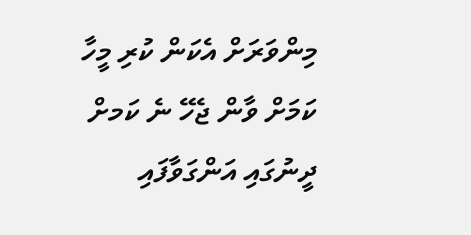މިންވަރަށް އެކަން ކުރި މީހާ ކަމަށް ވާން ޖެހޭ ނެ ކަމށް ދީނުގައި އަންގަވާފައި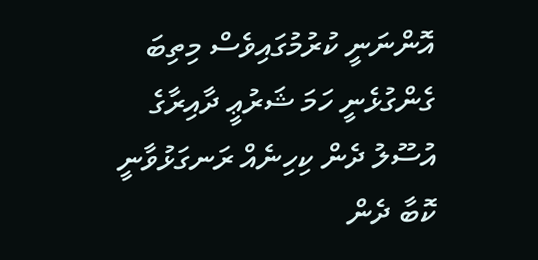އޮންނަނީ ކުރުމުގައިވެސް މިތިބަ ގެންގުޅެނީ ހަމަ ޝަރުޢީ ދާއިރާގެ އުސޫލު ދެން ކިހިނެއް ރަނގަޅުވާނީ ކޮބާ ދެން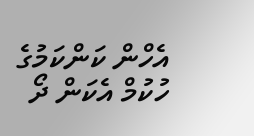އެހްން ކަންކަމުގެ ހުކުމް އެކަން ދޯ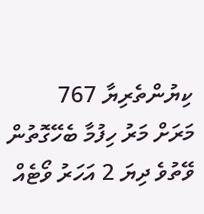ކިޔުންތެރިޔާ 767
މަރަށް މަރު ހިފުމާ ބެހޭގޮތުން ވޭތުވެ ދިޔަ 2 އަހަރު ވޯޓެއް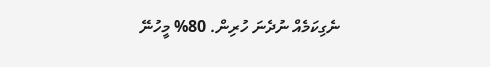ނެގިކަމެއް ނުދެނަ ހުރިން. 80% މީހުނޭ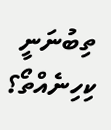ތިބުނަނީ ކިހިނެއްތޯ؟